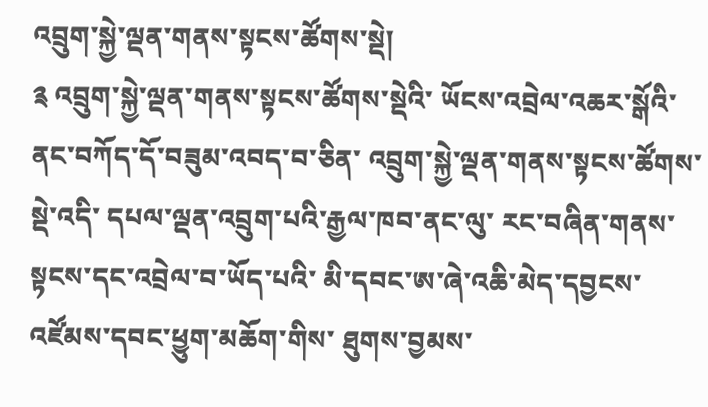འབྲུག་སྐྱེ་ལྡན་གནས་སྟངས་ཚོགས་སྡེ།
༉ འབྲུག་སྐྱེ་ལྡན་གནས་སྟངས་ཚོགས་སྡེའི་ ཡོངས་འབྲེལ་འཆར་སྒོའི་ནང་བཀོད་དོ་བཟུམ་འབད་བ་ཅིན་ འབྲུག་སྐྱེ་ལྡན་གནས་སྟངས་ཚོགས་སྡེ་འདི་ དཔལ་ལྡན་འབྲུག་པའི་རྒྱལ་ཁབ་ནང་ལུ་ རང་བཞིན་གནས་སྟངས་དང་འབྲེལ་བ་ཡོད་པའི་ མི་དབང་ཨ་ཞེ་འཆི་མེད་དབྱངས་འཛོམས་དབང་ཕྱུག་མཆོག་གིས་ ཐུགས་བྱམས་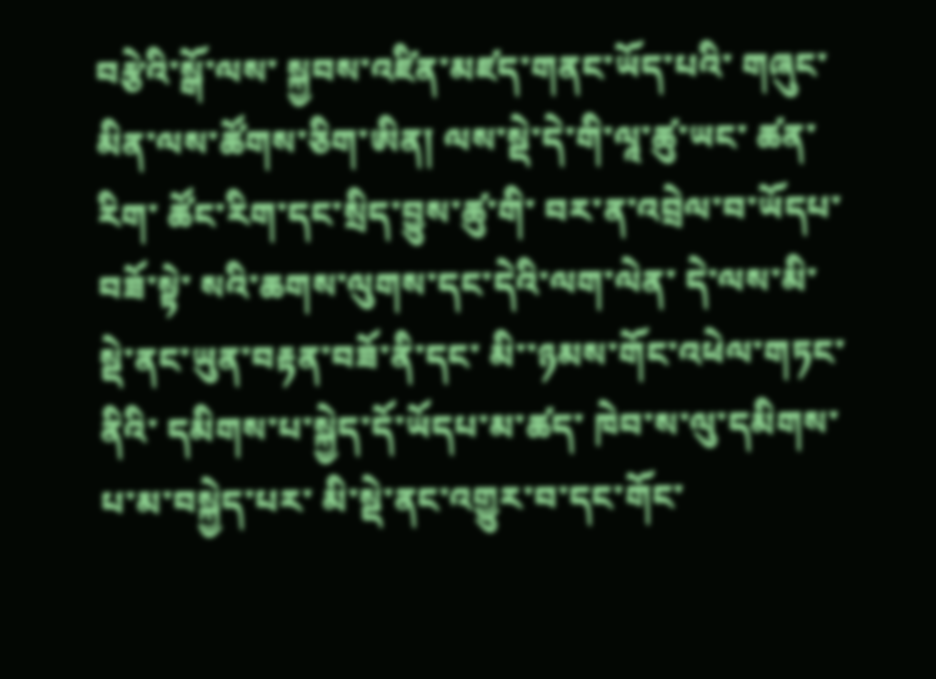བརྩེའི་སྒོ་ལས་ སྐྱབས་འཛིན་མཛད་གནང་ཡོད་པའི་ གཞུང་མིན་ལས་ཚོགས་ཅིག་ཨིན། ལས་སྡེ་དེ་གི་ལཱ་ཚུ་ཡང་ ཚན་རིག་ ཚོང་རིག་དང་སྲིད་བྱུས་ཚུ་གི་ བར་ན་འབྲེལ་བ་ཡོདཔ་བཟོ་སྟེ་ སའི་ཆགས་ལུགས་དང་དེའི་ལག་ལེན་ དེ་ལས་མི་སྡེ་ནང་ཡུན་བརྟན་བཟོ་ནི་དང་ མི་་ཉམས་གོང་འཕེལ་གཏང་ནིའི་ དམིགས་པ་སྐྱེད་དོ་ཡོདཔ་མ་ཚད་ ཁེབ་ས་ལུ་དམིགས་པ་མ་བསྐྱེད་པར་ མི་སྡེ་ནང་འགྱུར་བ་དང་གོང་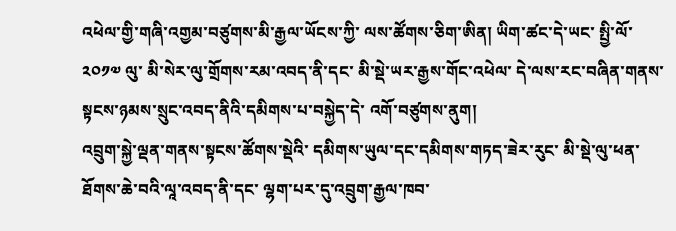འཕེལ་གྱི་གཞི་འགྱམ་བཙུགས་མི་རྒྱལ་ཡོངས་ཀྱི་ ལས་ཚོགས་ཅིག་ཨིན། ཡིག་ཚང་དེ་ཡང་ སྤྱི་ལོ་ ༢༠༡༧ ལུ་ མི་སེར་ལུ་གྲོགས་རམ་འབད་ནི་དང་ མི་སྡེ་ཡར་རྒྱས་གོང་འཕེལ་ དེ་ལས་རང་བཞིན་གནས་སྟངས་ཉམས་སྲུང་འབད་ནིའི་དམིགས་པ་བསྐྱེད་དེ་ འགོ་བཙུགས་ནུག།
འབྲུག་སྐྱེ་ལྡན་གནས་སྟངས་ཚོགས་སྡེའི་ དམིགས་ཡུལ་དང་དམིགས་གཏད་ཟེར་རུང་ མི་སྡེ་ལུ་ཕན་ཐོགས་ཆེ་བའི་ལཱ་འབད་ནི་དང་ ལྷག་པར་དུ་འབྲུག་རྒྱལ་ཁབ་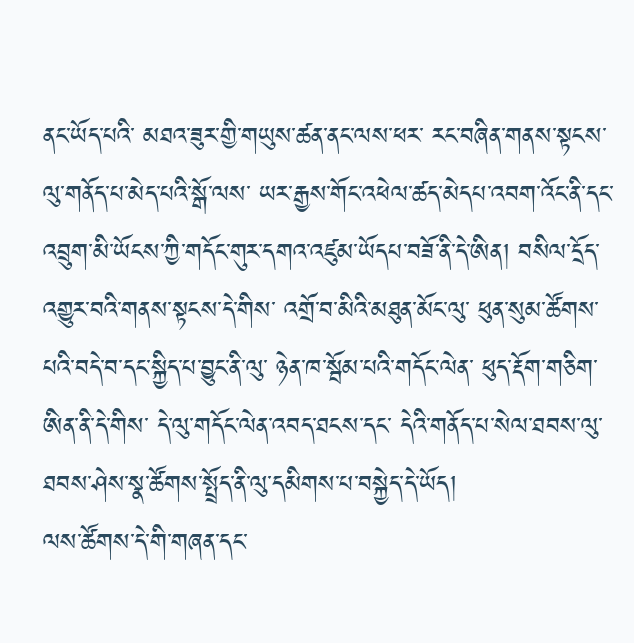ནང་ཡོད་པའི་ མཐའ་ཟུར་གྱི་གཡུས་ཚན་ནང་ལས་ཕར་ རང་བཞིན་གནས་སྟངས་ལུ་གནོད་པ་མེད་པའི་སྒོ་ལས་ ཡར་རྒྱས་གོང་འཕེལ་ཚད་མེདཔ་འབག་འོང་ནི་དང་ འབྲུག་མི་ཡོངས་ཀྱི་གདོང་གུར་དགའ་འཛུམ་ཡོདཔ་བཟོ་ནི་དེ་ཨིན། བསིལ་དྲོད་འགྱུར་བའི་གནས་སྟངས་དེ་གིས་ འགྲོ་བ་མིའི་མཐུན་མོང་ལུ་ ཕུན་སུམ་ཚོགས་པའི་བདེ་བ་དང་སྐྱིད་པ་བྱུང་ནི་ལུ་ ཉེན་ཁ་སྦོམ་པའི་གདོང་ལེན་ ཕུད་རྡོག་གཅིག་ཨིན་ནི་དེ་གིས་ དེ་ལུ་གདོང་ལེན་འབད་ཐངས་དང་ དེའི་གནོད་པ་སེལ་ཐབས་ལུ་ ཐབས་ཤེས་སྣ་ཚོགས་སྤྲོད་ནི་ལུ་དམིགས་པ་བསྐྱེད་དེ་ཡོད།
ལས་ཚོགས་དེ་གི་གཞན་དང་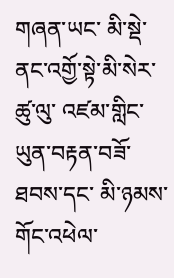གཞན་ཡང་ མི་སྡེ་ནང་འགྱོ་སྟེ་མི་སེར་ཚུ་ལུ་ འཛམ་གླིང་ཡུན་བརྟན་བཟོ་ཐབས་དང་ མི་ཉམས་གོང་འཕེལ་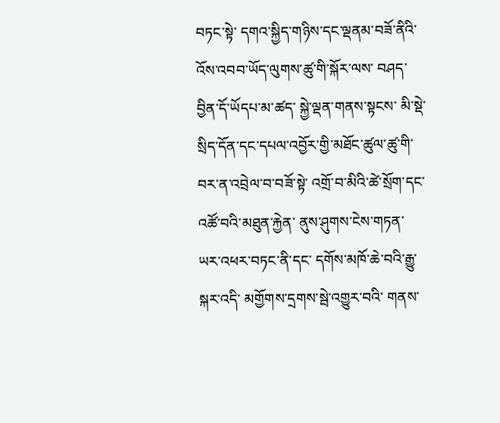བཏང་སྟེ་ དགའ་སྐྱིད་གཉིས་དང་ལྡནམ་བཟོ་ནིའི་ འོས་འབབ་ཡོད་ལུགས་ཚུ་གི་སྐོར་ལས་ བཤད་བྱིན་དོ་ཡོདཔ་མ་ཚད་ སྐྱེ་ལྡན་གནས་སྟངས་ མི་སྡེ་ སྲིད་དོན་དང་དཔལ་འབྱོར་གྱི་མཐོང་ཚུལ་ཚུ་གི་བར་ན་འབྲེལ་བ་བཟོ་སྟེ་ འགྲོ་བ་མིའི་ཚེ་སྲོག་དང་ འཚོ་བའི་མཐུན་རྐྱེན་ ནུས་ཤུགས་ངེས་གཏན་ཡར་འཕར་བཏང་ནི་དང་ དགོས་མཁོ་ཆེ་བའི་རྒྱུ་སྐར་འདི་ མགྱོགས་དྲགས་སྦེ་འགྱུར་བའི་ གནས་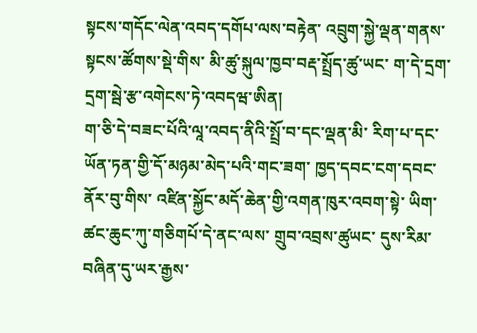སྟངས་གདོང་ལེན་འབད་དགོཔ་ལས་བརྟེན་ འབྲུག་སྐྱེ་ལྡན་གནས་སྟངས་ཚོགས་སྡེ་གིས་ མི་ཚུ་སྐུལ་ཁྱབ་བརྡ་སྤྲོད་ཚུ་ཡང་ ག་དེ་དྲག་དྲག་སྦེ་རྩ་འགེངས་ཏེ་འབདཝ་ཨིན།
ག་ཅི་དེ་བཟང་པོའི་ལཱ་འབད་ནིའི་སྤྲོ་བ་དང་ལྡན་མི་ རིག་པ་དང་ཡོན་ཏན་གྱི་དོ་མཉམ་མེད་པའི་གང་ཟག་ ཁྱད་དབང་ངག་དབང་ནོར་བུ་གིས་ འཛིན་སྐྱོང་མདོ་ཆེན་གྱི་འགན་ཁུར་འབག་སྟེ་ ཡིག་ཚང་ཆུང་ཀུ་གཅིགཔོ་དེ་ནང་ལས་ གྲུབ་འབྲས་ཚུཡང་ དུས་རིམ་བཞིན་དུ་ཡར་རྒྱས་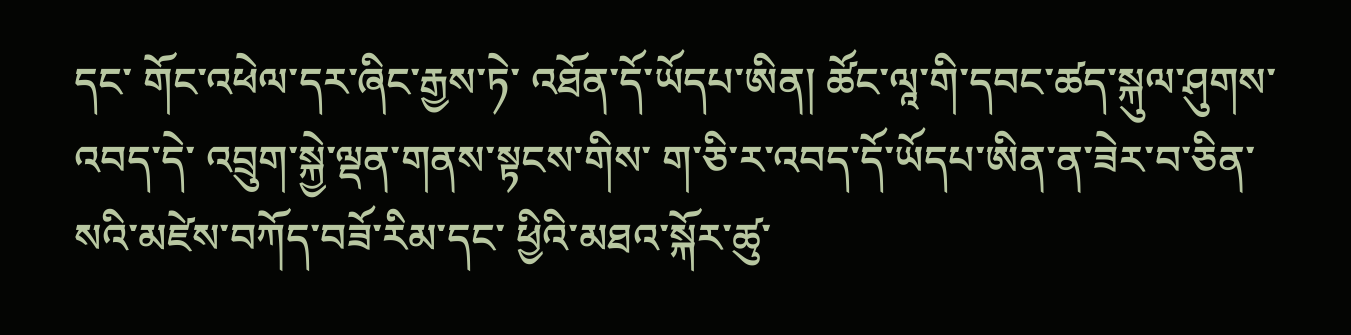དང་ གོང་འཕེལ་དར་ཞིང་རྒྱས་ཏེ་ འཐོན་དོ་ཡོདཔ་ཨིན། ཚོང་ལཱ་གི་དབང་ཚད་སྐུལ་ཤུགས་འབད་དེ་ འབྲུག་སྐྱེ་ལྡན་གནས་སྟངས་གིས་ ག་ཅི་ར་འབད་དོ་ཡོདཔ་ཨིན་ན་ཟེར་བ་ཅིན་ སའི་མཛེས་བཀོད་བཟོ་རིམ་དང་ ཕྱིའི་མཐའ་སྐོར་ཚུ་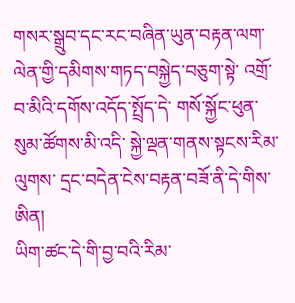གསར་སྒྲུབ་དང་རང་བཞིན་ཡུན་བརྟན་ལག་ལེན་གྱི་དམིགས་གཏད་བསྐྱེད་བཅུག་སྟེ་ འགྲོ་བ་མིའི་དགོས་འདོད་སྤྲོད་དེ་ གསོ་སྐྱོང་ཕུན་སུམ་ཚོགས་མི་འདི་ སྐྱེ་ལྡན་གནས་སྟངས་རིམ་ལུགས་ དྲང་བདེན་ངེས་བརྟན་བཟོ་ནི་དེ་གིས་ཨིན།
ཡིག་ཚང་དེ་གི་བྱ་བའི་རིམ་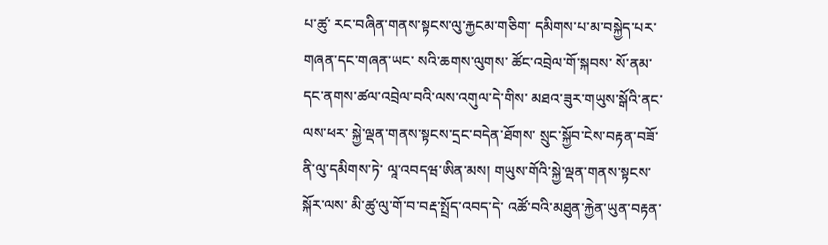པ་ཚུ་ རང་བཞིན་གནས་སྟངས་ལུ་རྐྱངམ་གཅིག་ དམིགས་པ་མ་བསྐྱེད་པར་ གཞན་དང་གཞན་ཡང་ སའི་ཆགས་ལུགས་ ཚོང་འབྲེལ་གོ་སྐབས་ སོ་ནམ་དང་ནགས་ཚལ་འབྲེལ་བའི་ལས་འགུལ་དེ་གིས་ མཐའ་ཟུར་གཡུས་སྒོའི་ནང་ལས་ཕར་ སྐྱེ་ལྡན་གནས་སྟངས་དྲང་བདེན་ཐོགས་ སྲུང་སྐྱོབ་ངེས་བརྟན་བཟོ་ནི་ལུ་དམིགས་ཏེ་ ལཱ་འབདཝ་ཨིན་མས། གཡུས་གོའི་སྐྱེ་ལྡན་གནས་སྟངས་སྐོར་ལས་ མི་ཚུ་ལུ་གོ་བ་བརྡ་སྤྲོད་འབད་དེ་ འཚོ་བའི་མཐུན་རྐྱེན་ཡུན་བརྟན་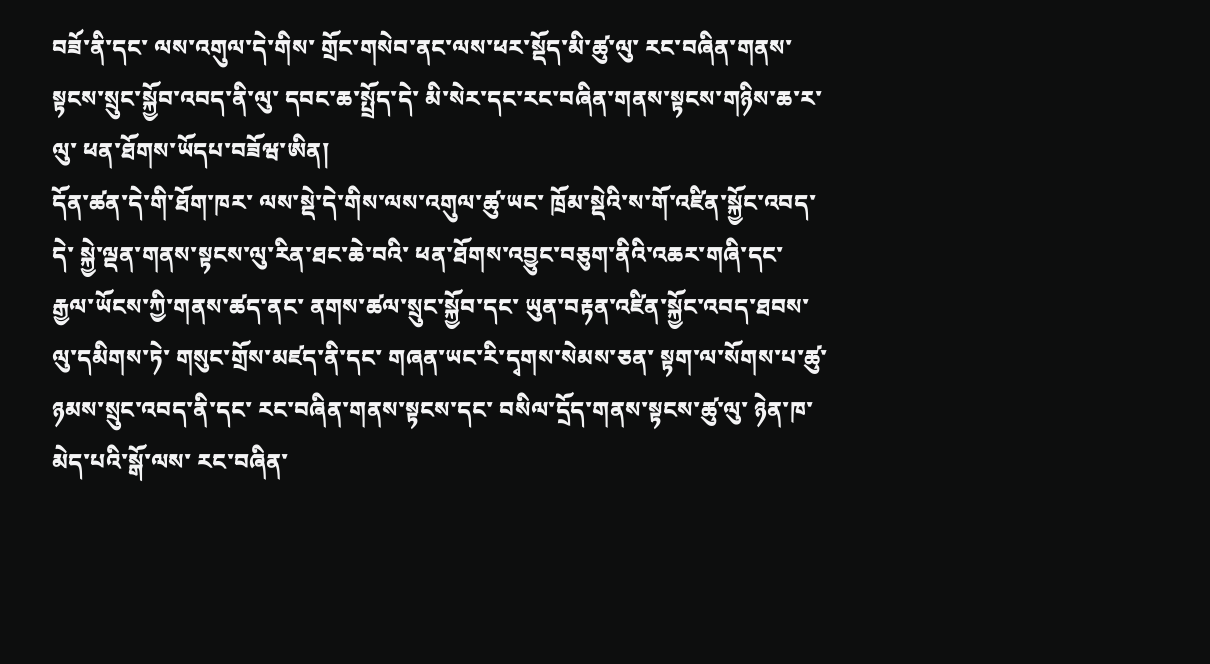བཟོ་ནི་དང་ ལས་འགུལ་དེ་གིས་ གྲོང་གསེབ་ནང་ལས་ཕར་སྡོད་མི་ཚུ་ལུ་ རང་བཞིན་གནས་སྟངས་སྲུང་སྐྱོབ་འབད་ནི་ལུ་ དབང་ཆ་སྤྲོད་དེ་ མི་སེར་དང་རང་བཞིན་གནས་སྟངས་གཉིས་ཆ་ར་ལུ་ ཕན་ཐོགས་ཡོདཔ་བཟོཝ་ཨིན།
དོན་ཚན་དེ་གི་ཐོག་ཁར་ ལས་སྡེ་དེ་གིས་ལས་འགུལ་ཚུ་ཡང་ ཁྲོམ་སྡེའི་ས་གོ་འཛིན་སྐྱོང་འབད་དེ་ སྐྱེ་ལྡན་གནས་སྟངས་ལུ་རིན་ཐང་ཆེ་བའི་ ཕན་ཐོགས་འབྱུང་བཅུག་ནིའི་འཆར་གཞི་དང་ རྒྱལ་ཡོངས་ཀྱི་གནས་ཚད་ནང་ ནགས་ཚལ་སྲུང་སྐྱོབ་དང་ ཡུན་བརྟན་འཛིན་སྐྱོང་འབད་ཐབས་ལུ་དམིགས་ཏེ་ གསུང་གྲོས་མཛད་ནི་དང་ གཞན་ཡང་རི་དྭགས་སེམས་ཅན་ སྟག་ལ་སོགས་པ་ཚུ་ཉམས་སྲུང་འབད་ནི་དང་ རང་བཞིན་གནས་སྟངས་དང་ བསིལ་དྲོད་གནས་སྟངས་ཚུ་ལུ་ ཉེན་ཁ་མེད་པའི་སྒོ་ལས་ རང་བཞིན་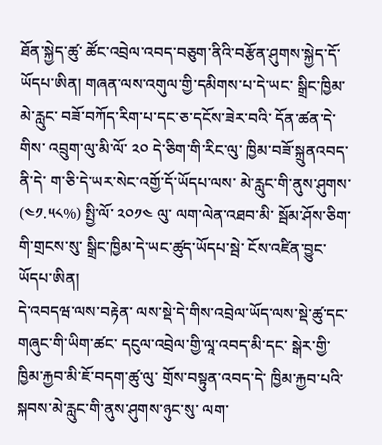ཐོན་སྐྱེད་ཚུ་ ཚོང་འབྲེལ་འབད་བཅུག་ནིའི་བརྩོན་ཤུགས་སྐྱེད་དོ་ཡོདཔ་ཨིན། གཞན་ལས་འགུལ་གྱི་དམིགས་པ་དེ་ཡང་ སྒྲིང་ཁྱིམ་ མེ་རླུང་ བཟོ་བཀོད་རིག་པ་དང་ཅ་དངོས་ཟེར་བའི་ དོན་ཚན་དེ་གིས་ འབྲུག་ལུ་མི་ལོ་ ༢༠ དེ་ཅིག་གི་རིང་ལུ་ ཁྱིམ་བཟོ་སྐྲུནའབད་ནི་དེ་ ག་ཅི་དེ་ཡར་སེང་འགྱོ་དོ་ཡོདཔ་ལས་ མེ་རླུང་གི་ནུས་ཤུགས་ (༤༡.༥༨%) སྤྱི་ལོ་ ༢༠༡༤ ལུ་ ལག་ལེན་འཐབ་མི་ སྦོམ་ཤོས་ཅིག་གི་གྲངས་སུ་ སྒྲིང་ཁྱིམ་དེ་ཡང་ཚུད་ཡོདཔ་སྦེ་ ངོས་འཛིན་བྱུང་ཡོདཔ་ཨིན།
དེ་འབདཝ་ལས་བརྟེན་ ལས་སྡེ་དེ་གིས་འབྲེལ་ཡོད་ལས་སྡེ་ཚུ་དང་ གཞུང་གི་ཡིག་ཚང་ དངུལ་འབྲེལ་གྱི་ལཱ་འབད་མི་དང་ སྒེར་གྱི་ཁྱིམ་རྐྱབ་མི་ཇོ་བདག་ཚུ་ལུ་ གྲོས་བསྟུན་འབད་དེ་ ཁྱིམ་རྐྱབ་པའི་སྐབས་མེ་རླུང་གི་ནུས་ཤུགས་ཉུང་སུ་ ལག་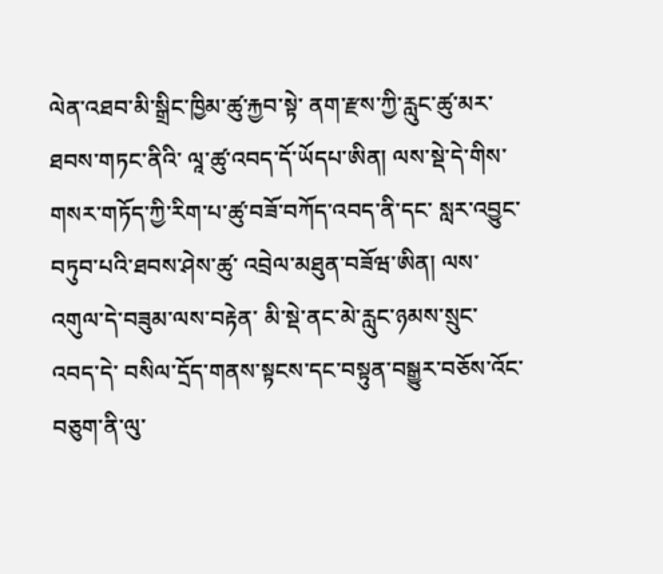ལེན་འཐབ་མི་སྒྲིང་ཁྱིམ་ཚུ་རྐྱབ་སྟེ་ ནག་རྫས་ཀྱི་རླུང་ཚུ་མར་ཐབས་གཏང་ནིའི་ ལཱ་ཚུ་འབད་དོ་ཡོདཔ་ཨིན། ལས་སྡེ་དེ་གིས་ གསར་གཏོད་ཀྱི་རིག་པ་ཚུ་བཟོ་བཀོད་འབད་ནི་དང་ སླར་འབྱུང་བཏུབ་པའི་ཐབས་ཤེས་ཚུ་ འབྲེལ་མཐུན་བཟོཝ་ཨིན། ལས་འགུལ་དེ་བཟུམ་ལས་བརྟེན་ མི་སྡེ་ནང་མེ་རླུང་ཉམས་སྲུང་འབད་དེ་ བསིལ་དྲོད་གནས་སྟངས་དང་བསྟུན་བསྒྱུར་བཅོས་འོང་བཅུག་ནི་ལུ་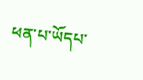ཕན་པ་ཡོདཔ་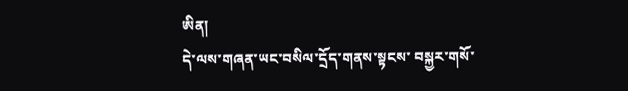ཨིན།
དེ་ལས་གཞན་ཡང་བསིལ་དྲོད་གནས་སྟངས་ བསྐྱར་གསོ་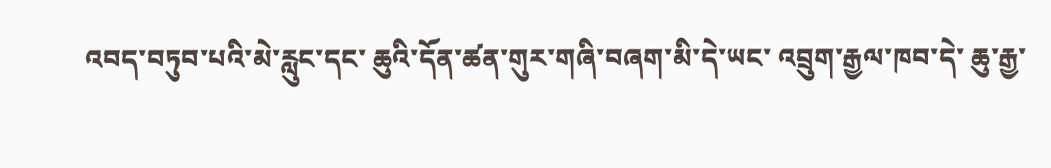འབད་བཏུབ་པའི་མེ་རླུང་དང་ ཆུའི་དོན་ཚན་གུར་གཞི་བཞག་མི་དེ་ཡང་ འབྲུག་རྒྱལ་ཁབ་དེ་ ཆུ་རྒྱ་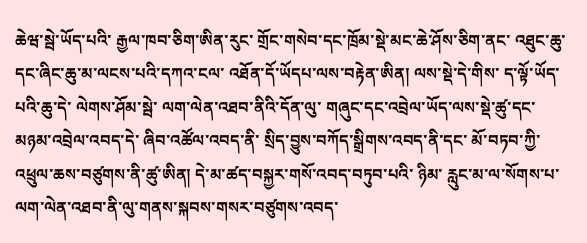ཆེཝ་སྦེ་ཡོད་པའི་ རྒྱལ་ཁབ་ཅིག་ཨིན་རུང་ གྲོང་གསེབ་དང་ཁྲོམ་སྡེ་མང་ཆེ་ཤོས་ཅིག་ནང་ འཐུང་ཆུ་དང་ཞིང་ཆུ་མ་ལངས་པའི་དཀའ་ངལ་ འཐོན་དོ་ཡོདཔ་ལས་བརྟེན་ཨིན། ལས་སྡེ་དེ་གིས་ ད་ལྟོ་ཡོད་པའི་ཆུ་དེ་ ལེགས་ཤོམ་སྦེ་ ལག་ལེན་འཐབ་ནིའི་དོན་ལུ་ གཞུང་དང་འབྲེལ་ཡོད་ལས་སྡེ་ཚུ་དང་ མཉམ་འབྲེལ་འབད་དེ་ ཞིབ་འཚོལ་འབད་ནི་ སྲིད་བྱུས་བཀོད་སྒྲིགས་འབད་ནི་དང་ མོ་བཏབ་ཀྱི་འཕྲུལ་ཆས་བཙུགས་ནི་ཚུ་ཨིན། དེ་མ་ཚད་བསྐྱར་གསོ་འབད་བཏུབ་པའི་ ཉིམ་ རླུང་མ་ལ་སོགས་པ་ལག་ལེན་འཐབ་ནི་ལུ་གནས་སྐབས་གསར་བཙུགས་འབད་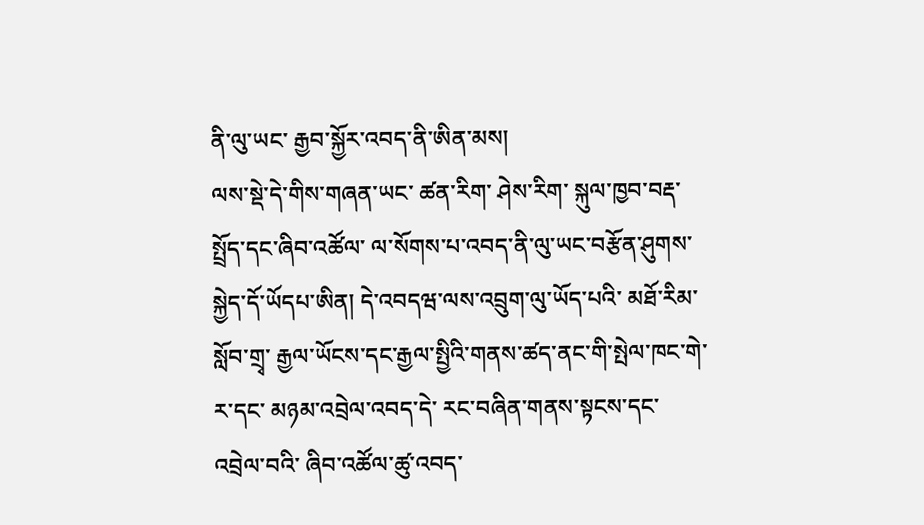ནི་ལུ་ཡང་ རྒྱབ་སྐྱོར་འབད་ནི་ཨིན་མས།
ལས་སྡེ་དེ་གིས་གཞན་ཡང་ ཚན་རིག་ ཤེས་རིག་ སྐུལ་ཁྱབ་བརྡ་སྤྲོད་དང་ཞིབ་འཚོལ་ ལ་སོགས་པ་འབད་ནི་ལུ་ཡང་བརྩོན་ཤུགས་སྐྱེད་དོ་ཡོདཔ་ཨིན། དེ་འབདཝ་ལས་འབྲུག་ལུ་ཡོད་པའི་ མཐོ་རིམ་སློབ་གྲྭ་ རྒྱལ་ཡོངས་དང་རྒྱལ་སྤྱིའི་གནས་ཚད་ནང་གི་སྤེལ་ཁང་གེ་ར་དང་ མཉམ་འབྲེལ་འབད་དེ་ རང་བཞིན་གནས་སྟངས་དང་འབྲེལ་བའི་ ཞིབ་འཚོལ་ཚུ་འབད་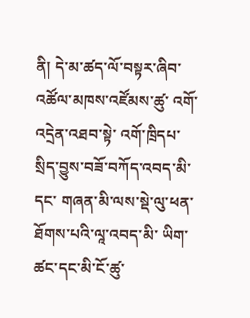ནི། དེ་མ་ཚད་ལོ་བསྟར་ཞིབ་འཚོལ་མཁས་འཛོམས་ཚུ་ འགོ་འདྲེན་འཐབ་སྟེ་ འགོ་ཁྲིདཔ་ སྲིད་བྱུས་བཟོ་བཀོད་འབད་མི་དང་ གཞན་མི་ལས་སྡེ་ལུ་ཕན་ཐོགས་པའི་ལཱ་འབད་མི་ ཡིག་ཚང་དང་མི་ངོ་ཚུ་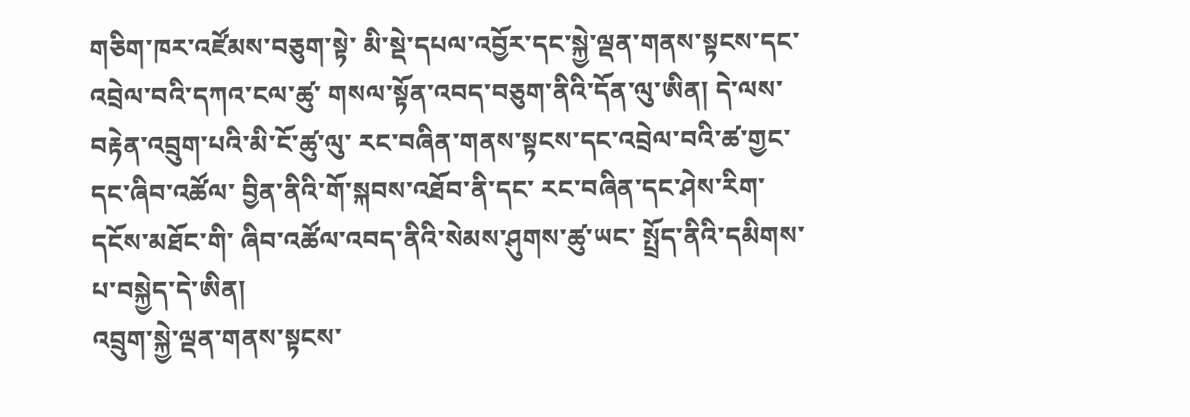གཅིག་ཁར་འཛོམས་བཅུག་སྟེ་ མི་སྡེ་དཔལ་འབྱོར་དང་སྐྱེ་ལྡན་གནས་སྟངས་དང་འབྲེལ་བའི་དཀའ་ངལ་ཚུ་ གསལ་སྟོན་འབད་བཅུག་ནིའི་དོན་ལུ་ཨིན། དེ་ལས་བརྟེན་འབྲུག་པའི་མི་ངོ་ཚུ་ལུ་ རང་བཞིན་གནས་སྟངས་དང་འབྲེལ་བའི་ཚ་གྱང་དང་ཞིབ་འཚོལ་ བྱིན་ནིའི་གོ་སྐབས་འཐོབ་ནི་དང་ རང་བཞིན་དང་ཤེས་རིག་དངོས་མཐོང་གི་ ཞིབ་འཚོལ་འབད་ནིའི་སེམས་ཤུགས་ཚུ་ཡང་ སྤྲོད་ནིའི་དམིགས་པ་བསྐྱེད་དེ་ཨིན།
འབྲུག་སྐྱེ་ལྡན་གནས་སྟངས་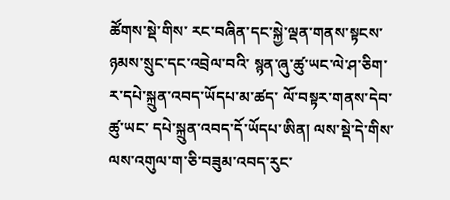ཚོགས་སྡེ་གིས་ རང་བཞིན་དང་སྐྱེ་ལྡན་གནས་སྟངས་ཉམས་སྲུང་དང་འབྲེལ་བའི་ སྙན་ཞུ་ཚུ་ཡང་ལེ་ཤ་ཅིག་ར་དཔེ་སྐྲུན་འབད་ཡོདཔ་མ་ཚད་ ལོ་བསྟར་གནས་དེབ་ཚུ་ཡང་ དཔེ་སྐྲུན་འབད་དོ་ཡོདཔ་ཨིན། ལས་སྡེ་དེ་གིས་ ལས་འགུལ་ག་ཅི་བཟུམ་འབད་རུང་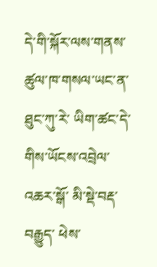དེ་གི་སྐོར་ལས་གནས་ཚུལ་ཁ་གསལ་ཡང་ན་ཐུང་ཀུ་རེ་ ཡིག་ཚང་དེ་གིས་ཡོངས་འབྲེལ་འཆར་སྒོ་ མི་སྡེ་བརྡ་བརྒྱུད་ ཕེས་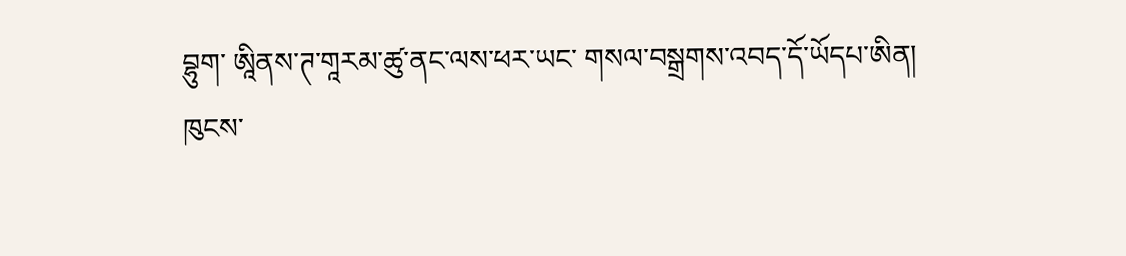བྷུག་ ཨཱིནས་ཊ་གཱརམ་ཚུ་ནང་ལས་ཕར་ཡང་ གསལ་བསྒྲགས་འབད་དོ་ཡོདཔ་ཨིན།
ཁུངས་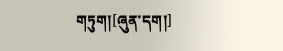གཏུག།[ཞུན་དག།]